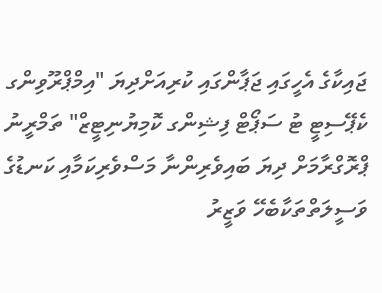ޖައިކާގެ އެހީގައި ޖަޕާންގައި ކުރިއަށްދިޔަ "އިމްޕްރޫވިންގ ކެޕޭސިޓީ ޓު ސަޕޯޓް ފިޝިންގ ކޮމިޔުނިޓީޒް" ތަމްރީނު ޕްރޮގްރާމަށް ދިޔަ ބައިވެރިންނާ މަސްވެރިކަމާއި ކަނޑުގެ ވަސީލަތްތަކާބެހޭ ވަޒީރު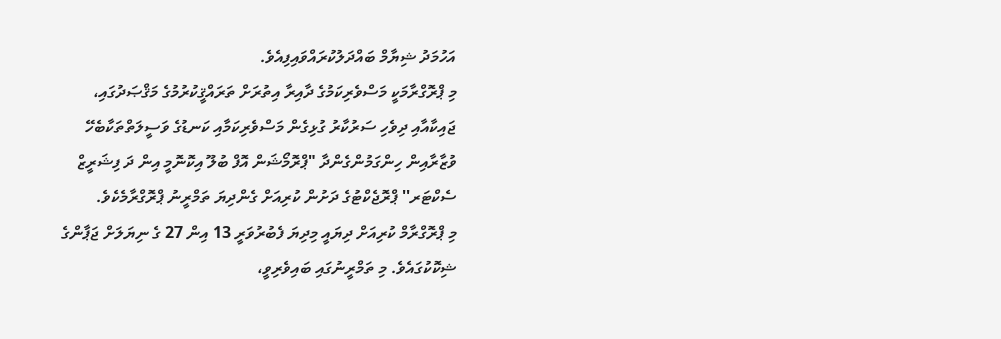އަހުމަދު ޝިޔާމް ބައްދަލުކުރައްވައިފިއެވެ.
މި ޕްރޮގްރާމަކީ މަސްވެރިކަމުގެ ދާއިރާ އިތުރަށް ތަރައްޤީކުރުމުގެ މަޤްޞަދުގައި، ޖައިކާއާއި ދިވެހި ސަރުކާރު ގުޅިގެން މަސްވެރިކަމާއި ކަނޑުގެ ވަސީލަތްތަކާބެހޭ ވުޒާރާއިން ހިންގަމުންގެންދާ "ޕްރޮމޯޝަން އޮފް ބުލޫ އިކޮނޮމީ އިން ދަ ފިޝަރީޒް ސެކްޓަރ'' ޕްރޮޖެކްޓުގެ ދަށުން ކުރިއަށް ގެންދިޔަ ތަމްރީނު ޕްރޮގްރާމެކެވެ.
މި ޕްރޮގްރާމް ކުރިއަށް ދިޔައީ މިދިޔަ ފެބުރުވަރީ 13 އިން 27 ގެ ނިޔަލަށް ޖަޕާންގެ ޝިކޮކުގައެވެ. މި ތަމްރީނުގައި ބައިވެރިވީ،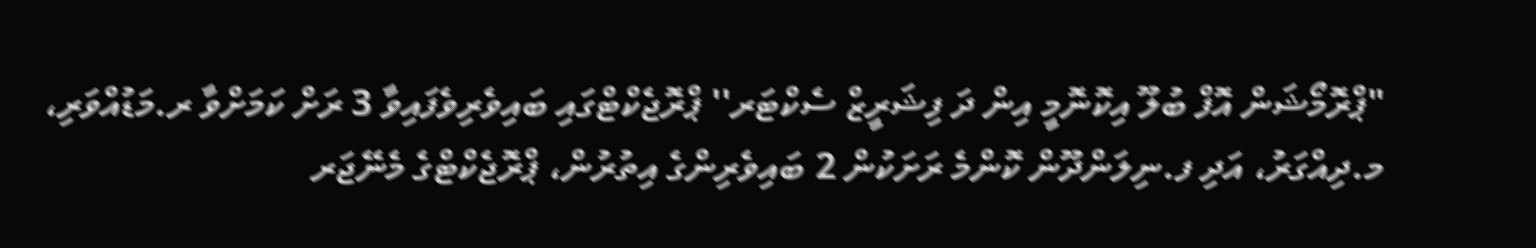"ޕްރޮމޯޝަން އޮފް ބުލޫ އިކޮނޮމީ އިން ދަ ފިޝަރީޒް ސެކްޓަރ'' ޕްރޮޖެކްޓްގައި ބައިވެރިވެފައިވާ 3 ރަށް ކަމަށްވާ ރ.މަޑުއްވަރި، މ.ދިއްގަރު، އަދި ފ.ނިލަންދޫން ކޮންމެ ރަށަކުން 2 ބައިވެރިންގެ އިތުރުން، ޕްރޮޖެކްޓްގެ މެނޭޖަރ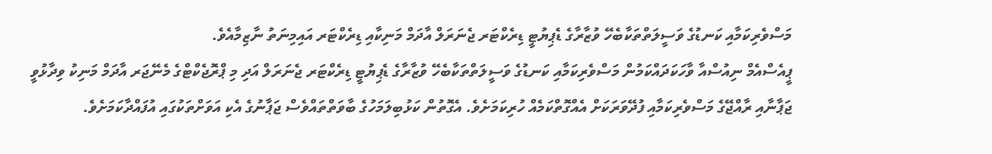މަސްވެރިކަމާއި ކަނޑުގެ ވަސީލަތްތަކާބެހޭ ވުޒާރާގެ ޑެޕިޔުޓީ ޑިރެކްޓަރ ޖެނަރަލް އާދަމް މަނިކާއި ޑިރެކްޓަރ އައިމިނަތު ނާޒިމާއެވެ.
ޕީއެސްއެމް ނިއުސްއާ ވާހަކަދައްކަމުން މަސްވެރިކަމާއި ކަނޑުގެ ވަސީލަތްތަކާބެހޭ ވުޒާރާގެ ޑެޕިޔުޓީ ޑިރެކްޓަރ ޖެނަރަލް އަދި މި ޕްރޮޖެކްޓްގެ މެނޭޖަރ އާދަމް މަނިކު ވިދާޅުވީ ޖަޕާނާއި ރާއްޖޭގެ މަސްވެރިކަމާއި ފުދޭވަރަކަށް އެއްގޮތްކަމެއް ހުރިކަމަށެވެ. އެގޮތުން ކަޅުބިލަމަހުގެ ބާވަތްތައްވެސް ޖަޕާނުގެ އެކި އަވަށްތަކުގައި އުފައްދާކަމަށެވެ.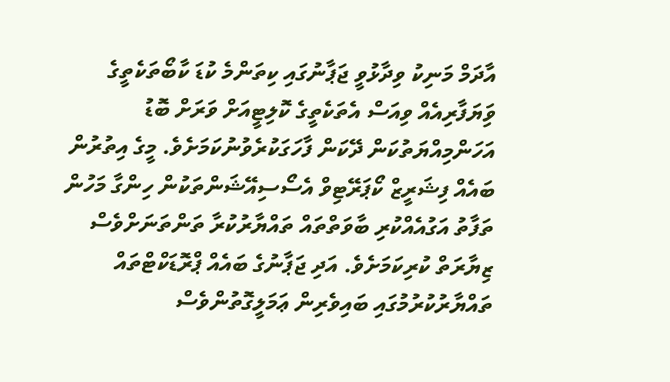އާދަމް މަނިކު ވިދާޅުވީ ޖަޕާނުގައި ކިތަންމެ ކުޑަ ކާބޯތަކެތީގެ ވިަޔަފާރިއެއް ވިއަސް އެތަކެތީގެ ކޮލިޓީއަށް ވަރަށް ބޮޑު އަހަންމިއްޔަތުކަން ދޭކަން ފާހަގަކުރެވުނުކަމަށެވެ. މީގެ އިތުރުން ބައެއް ފިޝަރީޒް ކޯޕަރޭޓިވް އެސޯސިއޭޝަންތަކުން ހިންގާ މަހުން ތަފާތު އަގުއެއްކުރި ބާވަތްތައް ތައްޔާރުކުރާ ތަންތަނަށްވެސް ޒިޔާރަތް ކުރިކަމަށެވެ. އަދި ޖަޕާނުގެ ބައެއް ޕްރޮޑަކްޓްތައް ތައްޔާރުކުރުމުގައި ބައިވެރިން ޢަމަލީގޮތުންވެސް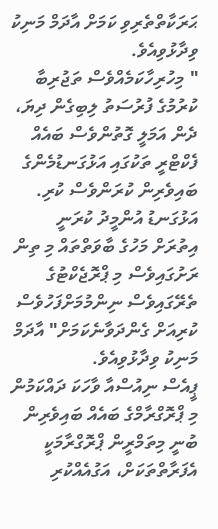ޙަރަކާތްތެރިވި ކަމަށް އާދަމް މަނިކު ވިދާޅުވިއެވެ.
" މިހުރިހާކަމެއްވެސް ތަޖުރިބާ ކުރުމުގެ ފުރުސަތު ލިބިގެން ދިޔަ، ދެން އަމަލީ ގޮތުންވެސް ބައެއް ފެކްޓްރީ ތަކުގައި އަޅުގަނޑުމެންގެ ބައިވެރިން ކުރަންވެސް ކުރި. އަޅުގަނޑު އުންމީދު ކުރަނީ އިތުރަށް މަހުގެ ބާވަތްތައް މި ތިން ރަށުގައިވެސް މި ޕްރޮޖެކްޓުގެ ތެރޭގައިވެސް ނިންމުމަށްފަހުވެސް ކުރިއަށް ގެންދަވާނެކަމަށް" އާދަމް މަނިކު ވިދާޅުވިއެވެ.
ޕީއެސް ނިއުސްއާ ވާހަކަ ދައްކަމުން މި ޕްރޮގްރާމްގެ ބައެއް ބައިވެރިން ބުނީ މިތަމްރީން ޕްރޮގްރާމަކީ އެފަރާތްތަކަށް، އަގުއެއްކުރި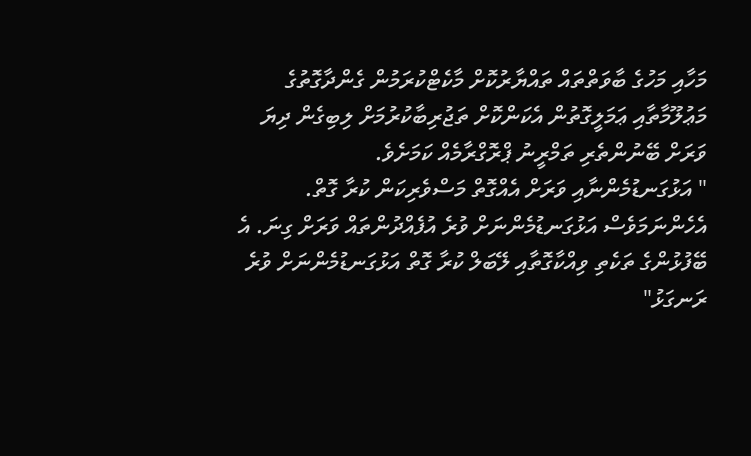މަހާއި މަހުގެ ބާވަތްތައް ތައްޔާރުކޮށް މާކެޓްކުރަމުން ގެންދާގޮތުގެ މަޢުލޫމާތާއި ޢަމަލީގޮތުން އެކަންކޮށް ތަޖުރިބާކުރުމަށް ލިބިގެން ދިޔަ ވަރަށް ބޭނުންތެރި ތަމްރީނު ޕްރޮގްރާމެއް ކަމަށެވެ.
" އަޅުގަނޑުމެންނާއި ވަރަށް އެއްގޮތް މަސްވެރިކަން ކުރާ ގޮތް. އެހެންނަމަވެސް އަޅުގަނޑުމެންނަށް ވުރެ އުފެއްދުންތައް ވަރަށް ގިނަ. އެ ބޭފުޅުންގެ ތަކެތި ވިއްކާގޮތާއި ލޭބަލް ކުރާ ގޮތް އަޅުގަނޑުމެންނަށް ވުރެ ރަނގަޅު"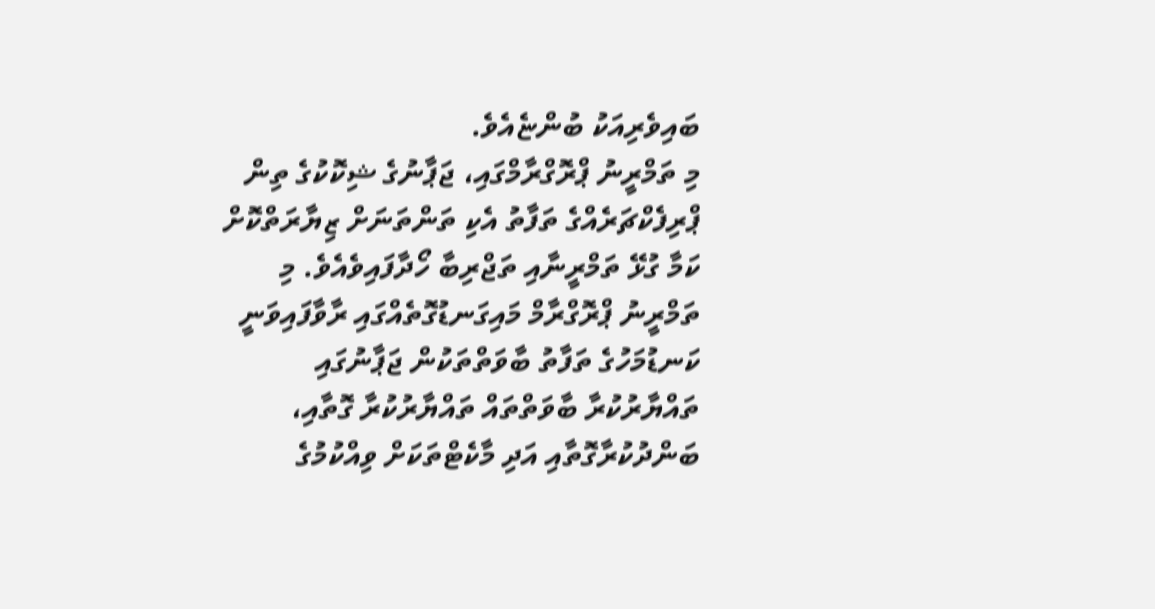ބައިވެރިއަކު ބުންޏެއެވެ.
މި ތަމްރީނު ޕްރޮގްރާމްގައި، ޖަޕާނުގެ ޝިކޮކުގެ ތިން ޕްރިފެކްޗަރެއްގެ ތަފާތު އެކި ތަންތަނަށް ޒިޔާރަތްކޮށް ކަމާ ގުޅޭ ތަމްރީނާއި ތަޖްރިބާ ހޯދާފައިވެއެވެ. މި ތަމްރީނު ޕްރޮގްރާމް މައިގަނޑުގޮތެއްގައި ރާވާފައިވަނީ ކަނޑުމަހުގެ ތަފާތު ބާވަތްތަކުން ޖަޕާނުގައި ތައްޔާރުކުރާ ބާވަތްތައް ތައްޔާރުކުރާ ގޮތާއި، ބަންދުކުރާގޮތާއި އަދި މާކެޓްތަކަށް ވިއްކުމުގެ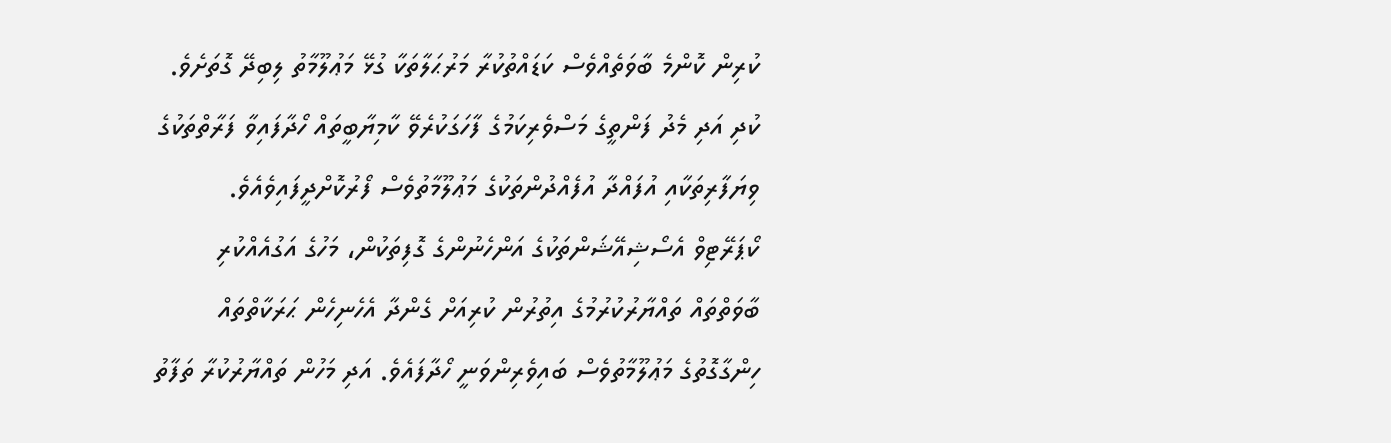ކުރިން ކޮންމެ ބާވަތެއްވެސް ކަޑައްތުކުރާ މަރުޙަލާތަކާ ގުޅޭ މަޢުލޫމާތު ލިބިދޭ ގޮތަށެވެ. ކުދި އަދި މެދު ފަންތީގެ މަސްވެރިކަމުގެ ފާހަގަކުރެވޭ ކާމިޔާބީތައް ހޯދާފައިވާ ފަރާތްތަކުގެ ވިޔަފާރިތަކާއި އުފައްދާ އުފެއްދުންތަކުގެ މަޢުލޫމާތުވެސް ފޯރުކޮށްދީފައިވެއެވެ.
ކޯޕަރޭޓިވް އެސޯޝިއޭޝަންތަކުގެ އަންހެނުންގެ ގޮފިތަކުން، މަހުގެ އަގުއެއްކުރި ބާވަތްތައް ތައްޔާރުކުރުމުގެ އިތުރުން ކުރިއަށް ގެންދާ އެހެނިހެން ޙަރަކާތްތައް ހިންގާގޮތުގެ މަޢުލޫމާތުވެސް ބައިވެރިންވަނީ ހޯދާފައެވެ. އަދި މަހުން ތައްޔާރުކުރާ ތަފާތު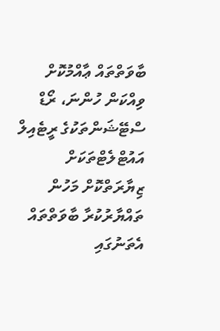ބާވަތްތައް ޢާއްމުކޮށް ވިއްކަން ހުންނަ، ރޯޑް ސްޓޭޝަންތަކުގެ ރީޓެއިލް އައުޓްލެޓްތަކަށް ޒިޔާރަތްކޮށް މަހުން ތައްޔާރުކުރާ ބާވަތްތައް އެތަނުގައި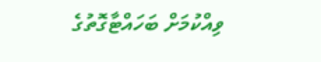ވިއްކުމަށް ބަހައްޓާގޮތުގެ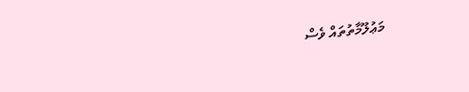މަޢުލޫމާތުތައް ވެސް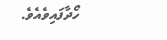ހޯދާފައިވެއެވެ.